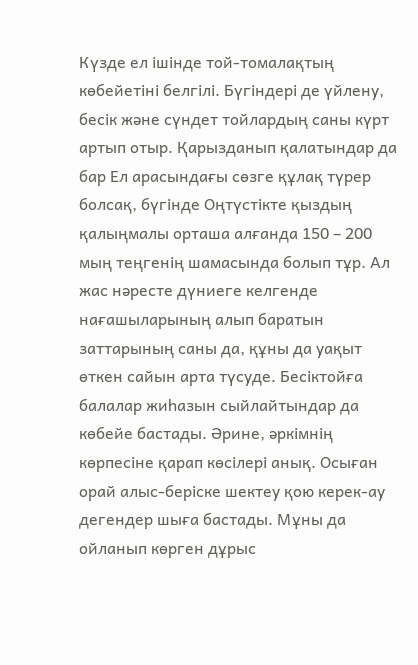Күзде ел ішінде той-томалақтың көбейетіні белгілі. Бүгіндері де үйлену, бесік және сүндет тойлардың саны күрт артып отыр. Қарызданып қалатындар да бар Ел арасындағы сөзге құлақ түрер болсақ, бүгінде Оңтүстікте қыздың қалыңмалы орташа алғанда 150 – 200 мың теңгенің шамасында болып тұр. Ал жас нәресте дүниеге келгенде нағашыларының алып баратын заттарының саны да, құны да уақыт өткен сайын арта түсуде. Бесіктойға балалар жиһазын сыйлайтындар да көбейе бастады. Әрине, әркімнің көрпесіне қарап көсілері анық. Осыған орай алыс-беріске шектеу қою керек-ау дегендер шыға бастады. Мұны да ойланып көрген дұрыс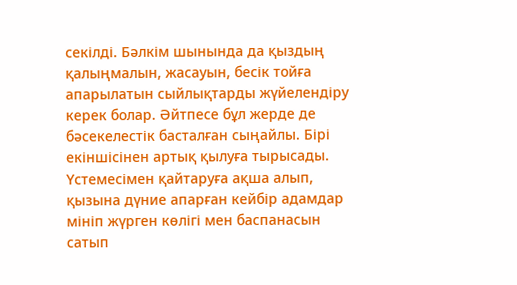секілді. Бәлкім шынында да қыздың қалыңмалын, жасауын, бесік тойға апарылатын сыйлықтарды жүйелендіру керек болар. Әйтпесе бұл жерде де бәсекелестік басталған сыңайлы. Бірі екіншісінен артық қылуға тырысады. Үстемесімен қайтаруға ақша алып, қызына дүние апарған кейбір адамдар мініп жүрген көлігі мен баспанасын сатып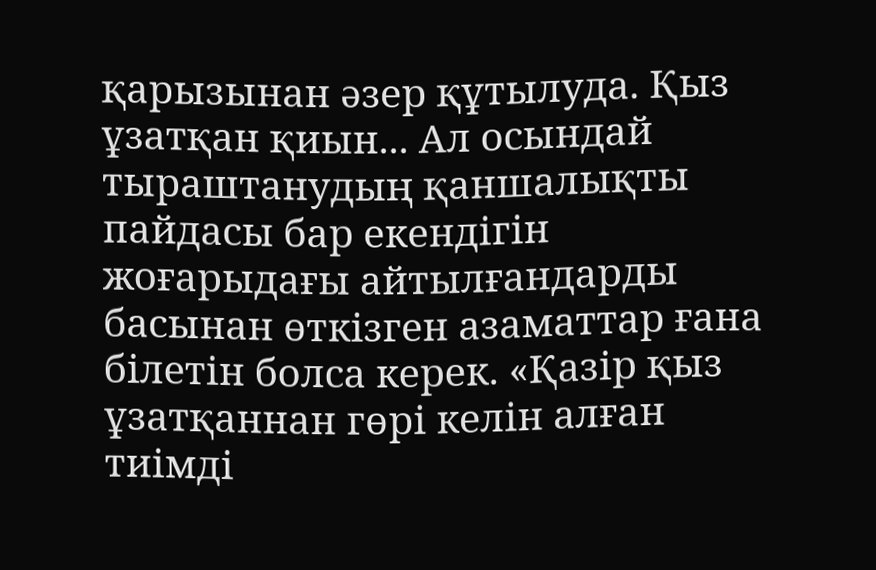қарызынан әзер құтылуда. Қыз ұзатқан қиын... Ал осындай тыраштанудың қаншалықты пайдасы бар екендігін жоғарыдағы айтылғандарды басынан өткізген азаматтар ғана білетін болса керек. «Қазір қыз ұзатқаннан гөрі келін алған тиімді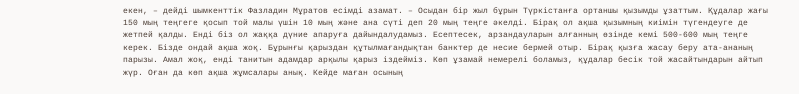екен, – дейді шымкенттік Фазладин Мұратов есімді азамат. – Осыдан бір жыл бұрын Түркістанға ортаншы қызымды ұзаттым. Құдалар жағы 150 мың теңгеге қосып той малы үшін 10 мың және ана сүті деп 20 мың теңге әкелді. Бірақ ол ақша қызымның киімін түгендеуге де жетпей қалды. Енді біз ол жаққа дүние апаруға дайындалудамыз. Есептесек, арзандауларын алғанның өзінде кемі 500-600 мың теңге керек. Бізде ондай ақша жоқ. Бұрынғы қарыздан құтылмағандықтан банктер де несие бермей отыр. Бірақ қызға жасау беру ата-ананың парызы. Амал жоқ, енді танитын адамдар арқылы қарыз іздейміз. Көп ұзамай немерелі боламыз, құдалар бесік той жасайтындарын айтып жүр. Оған да көп ақша жұмсалары анық. Кейде маған осының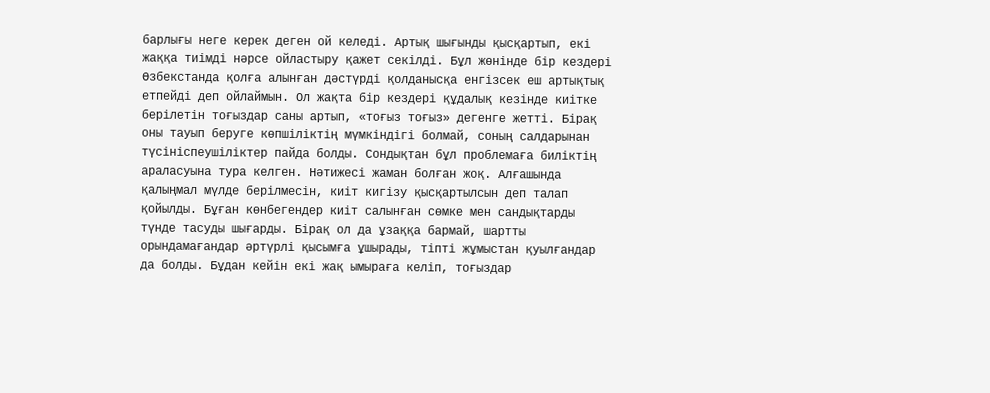барлығы неге керек деген ой келеді. Артық шығынды қысқартып, екі жаққа тиімді нәрсе ойластыру қажет секілді. Бұл жөнінде бір кездері Өзбекстанда қолға алынған дәстүрді қолданысқа енгізсек еш артықтық етпейді деп ойлаймын. Ол жақта бір кездері құдалық кезінде киітке берілетін тоғыздар саны артып, «тоғыз тоғыз» дегенге жетті. Бірақ оны тауып беруге көпшіліктің мүмкіндігі болмай, соның салдарынан түсініспеушіліктер пайда болды. Сондықтан бұл проблемаға биліктің араласуына тура келген. Нәтижесі жаман болған жоқ. Алғашында қалыңмал мүлде берілмесін, киіт кигізу қысқартылсын деп талап қойылды. Бұған көнбегендер киіт салынған сөмке мен сандықтарды түнде тасуды шығарды. Бірақ ол да ұзаққа бармай, шартты орындамағандар әртүрлі қысымға ұшырады, тіпті жұмыстан қуылғандар да болды. Бұдан кейін екі жақ ымыраға келіп, тоғыздар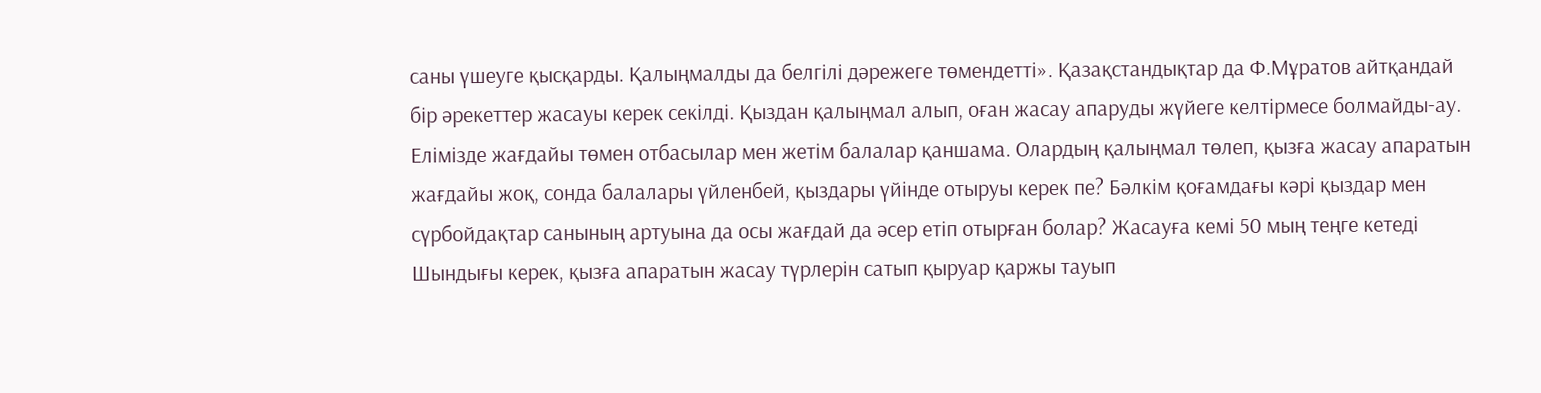саны үшеуге қысқарды. Қалыңмалды да белгілі дәрежеге төмендетті». Қазақстандықтар да Ф.Мұратов айтқандай бір әрекеттер жасауы керек секілді. Қыздан қалыңмал алып, оған жасау апаруды жүйеге келтірмесе болмайды-ау. Елімізде жағдайы төмен отбасылар мен жетім балалар қаншама. Олардың қалыңмал төлеп, қызға жасау апаратын жағдайы жоқ, сонда балалары үйленбей, қыздары үйінде отыруы керек пе? Бәлкім қоғамдағы кәрі қыздар мен сүрбойдақтар санының артуына да осы жағдай да әсер етіп отырған болар? Жасауға кемі 50 мың теңге кетеді Шындығы керек, қызға апаратын жасау түрлерін сатып қыруар қаржы тауып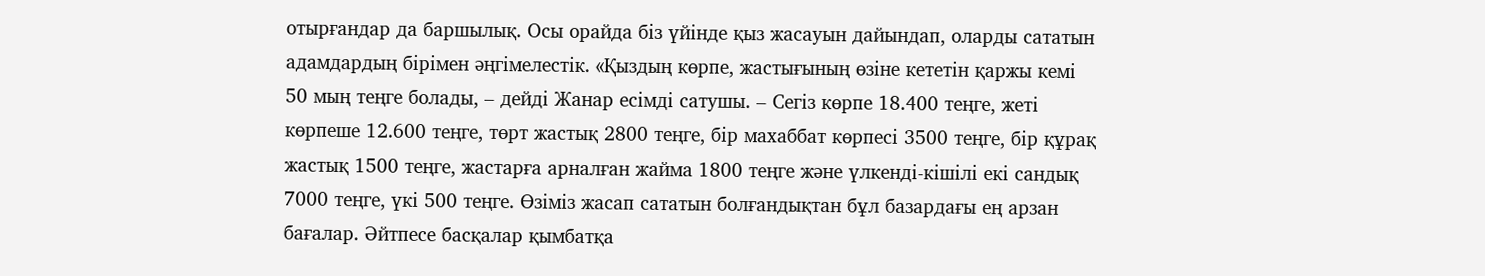отырғандар да баршылық. Осы орайда біз үйінде қыз жасауын дайындап, оларды сататын адамдардың бірімен әңгімелестік. «Қыздың көрпе, жастығының өзіне кететін қаржы кемі 50 мың теңге болады, – дейді Жанар есімді сатушы. – Сегіз көрпе 18.400 теңге, жеті көрпеше 12.600 теңге, төрт жастық 2800 теңге, бір махаббат көрпесі 3500 теңге, бір құрақ жастық 1500 теңге, жастарға арналған жайма 1800 теңге және үлкенді-кішілі екі сандық 7000 теңге, үкі 500 теңге. Өзіміз жасап сататын болғандықтан бұл базардағы ең арзан бағалар. Әйтпесе басқалар қымбатқа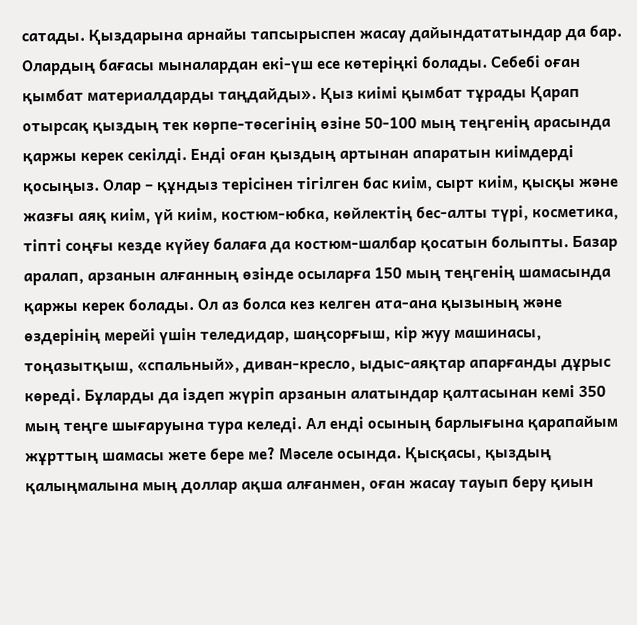сатады. Қыздарына арнайы тапсырыспен жасау дайындататындар да бар. Олардың бағасы мыналардан екі-үш есе көтеріңкі болады. Себебі оған қымбат материалдарды таңдайды». Қыз киімі қымбат тұрады Қарап отырсақ қыздың тек көрпе-төсегінің өзіне 50-100 мың теңгенің арасында қаржы керек секілді. Енді оған қыздың артынан апаратын киімдерді қосыңыз. Олар – құндыз терісінен тігілген бас киім, сырт киім, қысқы және жазғы аяқ киім, үй киім, костюм-юбка, көйлектің бес-алты түрі, косметика, тіпті соңғы кезде күйеу балаға да костюм-шалбар қосатын болыпты. Базар аралап, арзанын алғанның өзінде осыларға 150 мың теңгенің шамасында қаржы керек болады. Ол аз болса кез келген ата-ана қызының және өздерінің мерейі үшін теледидар, шаңсорғыш, кір жуу машинасы, тоңазытқыш, «спальный», диван-кресло, ыдыс-аяқтар апарғанды дұрыс көреді. Бұларды да іздеп жүріп арзанын алатындар қалтасынан кемі 350 мың теңге шығаруына тура келеді. Ал енді осының барлығына қарапайым жұрттың шамасы жете бере ме? Мәселе осында. Қысқасы, қыздың қалыңмалына мың доллар ақша алғанмен, оған жасау тауып беру қиын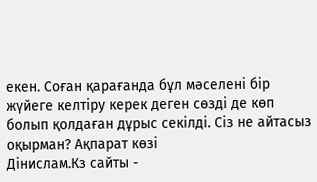екен. Соған қарағанда бұл мәселені бір жүйеге келтіру керек деген сөзді де көп болып қолдаған дұрыс секілді. Сіз не айтасыз оқырман? Ақпарат көзі
Дінислам.Кз сайты -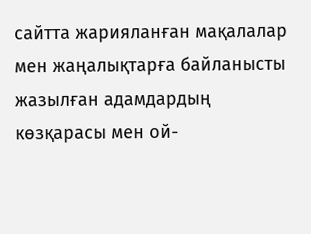сайтта жарияланған мақалалар мен жаңалықтарға байланысты жазылған адамдардың көзқарасы мен ой-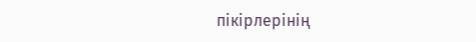пікірлерінің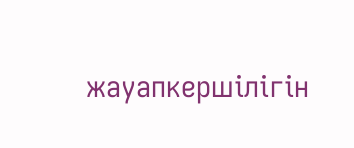жауапкершілігін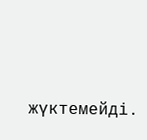жүктемейді.